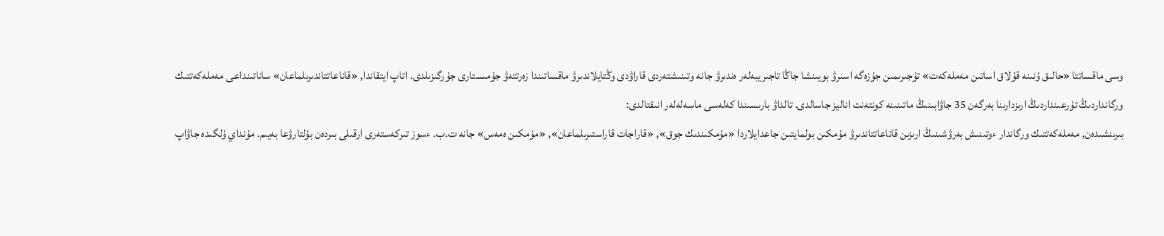وسى ماقساتتا «حالىق ۇنىنە قۇلاق اساتىن مەملەكەت» تۇجىرىمىن جۇزەگە اسىرۋ بويىنشا جاڭا تاجىريبەلەر ەندىرۋ جانە وتىنىشتەردى قاراۋدى وڭتايلاندىرۋ ماقساتىندا زەرتتەۋ جۇمىستارى جۇرگىزىلدى. اتاپ ايتقاندا, «قاناعاتتاندىرىلماعان» ساناتىنداعى مەملەكەتتىك ورگانداردىڭ تۇرعىنداردىڭ ارىزدارىنا بەرگەن 35 جاۋابىنىڭ ماتىنىنە كونتەنت اناليز جاسالدى. تالداۋ بارىسىندا كەلەسى ماسەلەلەر انىقتالدى:
بىرىنشىدەن, مەملەكەتتىك ورگاندار ءوتىنىش بەرۋشىنىڭ ارىزىن قاناعاتتاندىرۋ مۇمكىن بولمايتىن جاعدايلاردا «مۇمكىندىك جوق», «قاراجات قاراستىرىلماعان», «مۇمكىن ەمەس» جانە ت.ب. ءسوز تىركەستەرى ارقىلى بىردەن بۇلتارۋعا بەيىم. مۇنداي ۇلگىدە جاۋاپ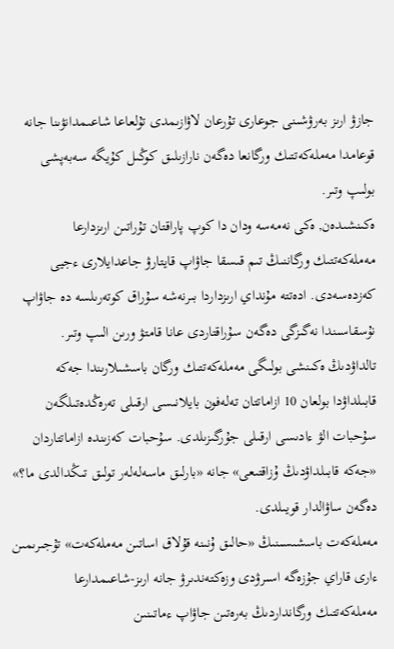جازۋ ارىز بەرۋشىنى جوعارى تۇرعان لاۋازىمدى تۇلعاعا شاعىمدانۋىنا جانە قوعامدا مەملەكەتتىك ورگانعا دەگەن نارازىلىق كوڭىل كۇيگە سەبەپشى بولىپ وتىر.
ەكىنشىدەن, ەكى نەمەسە ودان دا كوپ پاراقتان تۇراتىن ارىزدارعا مەملەكەتتىك ورگاننىڭ تىم قىسقا جاۋاپ قايتارۋ جاعدايلارى ءجيى كەزدەسەدى. ادەتتە مۇنداي ارىزداردا بىرنەشە سۇراق كوتەرىلسە دە جاۋاپ نۇسقاسىندا نەگىزگى دەگەن سۇراقتاردى عانا قامتۋ ورىن الىپ وتىر. تالداۋدىڭ ەكىنشى بولىگى مەملەكەتتىك ورگان باسشىلارىندا جەكە قابىلداۋدا بولعان 10 ازاماتتان تەلەفون بايلانىسى ارقىلى تەرەڭدەتىلگەن سۇحبات الۋ ءادىسى ارقىلى جۇرگىزىلدى. سۇحبات كەزىندە ازاماتتاردان «جەكە قابىلداۋدىڭ ۇزاقتىعى» جانە «بارلىق ماسەلەلەر تولىق تىڭدالدى ما؟» دەگەن ساۋالدار قويىلدى.
مەملەكەت باسشىسىنىڭ «حالىق ۇنىنە قۇلاق اساتىن مەملەكەت» تۇجىرىمىن ءارى قاراي جۇزەگە اسىرۋدى وزەكتەندىرۋ جانە ارىز-شاعىمدارعا مەملەكەتتىك ورگانداردىڭ بەرەتىن جاۋاپ ءماتىنىن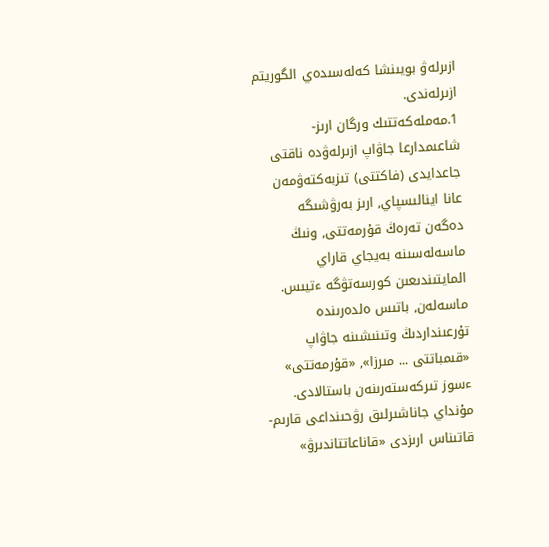ازىرلەۋ بويىنشا كەلەسىدەي الگوريتم ازىرلەندى.
1.مەملەكەتتىك ورگان ارىز-شاعىمدارعا جاۋاپ ازىرلەۋدە ناقتى جاعدايدى (فاكتتى) تىزبەكتەۋمەن عانا اينالىسپاي, ارىز بەرۋشىگە دەگەن تەرەڭ قۇرمەتتى, ونىڭ ماسەلەسىنە بەيجاي قاراي المايتىندىعىن كورسەتۋگە ءتيىس. ماسەلەن, باتىس ەلدەرىندە تۇرعىنداردىڭ وتىنىشىنە جاۋاپ «قىمباتتى ... مىرزا», «قۇرمەتتى» ءسوز تىركەستەرىنەن باستالادى. مۇنداي جاناشىرلىق رۋحىنداعى قارىم-قاتىناس ارىزدى «قاناعاتتاندىرۋ»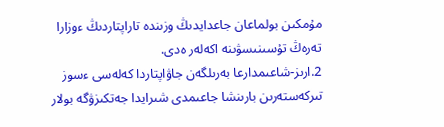مۇمكىن بولماعان جاعدايدىڭ وزىندە تاراپتاردىڭ ءوزارا تەرەڭ تۇسىنىسۋىنە اكەلەر ەدى.
2.ارىز-شاعىمدارعا بەرىلگەن جاۋاپتاردا كەلەسى ءسوز تىركەستەرىن بارىنشا جاعىمدى شىرايدا جەتكىزۋگە بولار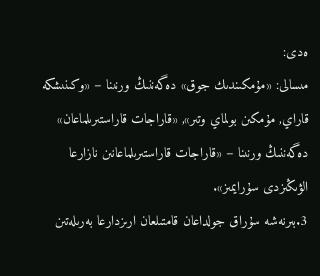ەدى:
مىسالى: «مۇمكىندىك جوق» دەگەننىڭ ورنىنا – «وكىنىشكە قاراي, مۇمكىن بولماي وتىر», «قاراجات قاراستىرىلماعان» دەگەننىڭ ورنىنا – «قاراجات قاراستىرىلماعانىن نازارعا الۋىڭىزدى سۇرايمىز».
3.بىرنەشە سۇراق جولداعان قامتىلعان ارىزدارعا بەرىلەتىن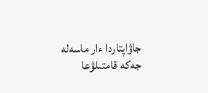جاۋاپتاردا ءار ماسەلە جەكە قامتىلۋعا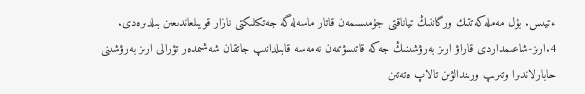ءتيىس. بۇل مەملەكەتتىك ورگاننىڭ تياناقتى جۇمىسىمەن قاتار ماسەلەگە جەتكىلىكتى نازار قويىلعاندىعىن بىلدىرەدى.
4.ارىز-شاعىمداردى قاراۋ ارىز بەرۋشىنىڭ جەكە قاتىسۋىمەن نەمەسە قابىلدانىپ جاتقان شەشىمدەر تۋرالى ارىز بەرۋشىنى حابارلاندىرا وتىرىپ ورىندالۋىن تالاپ ەتەتىن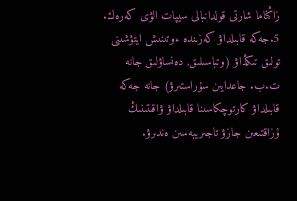زاڭناما شارتى قولدانبالى سيپات الۋى كەرەك.
5.جەكە قابىلداۋ كەزىندە ءوتىنىش ايتۋشىنى تولىق تىڭداۋ (وتباسىلىق, دەنساۋلىق جانە ت.ب. جاعدايىن سۇراستىرۋ) جانە جەكە قابىلداۋ كارتوچكاسىنا قابىلداۋ ۋاقىتىنىڭ ۇزاقتىعىن جازۋ تاجىريبەسىن ەندىرۋ.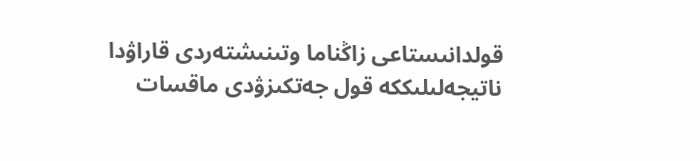قولدانىستاعى زاڭناما وتىنىشتەردى قاراۋدا ناتيجەلىلىككە قول جەتكىزۋدى ماقسات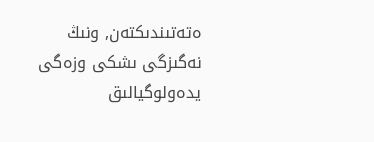ەتەتىندىكتەن, ونىڭ نەگىزگى ىشكى وزەگى يدەولوگيالىق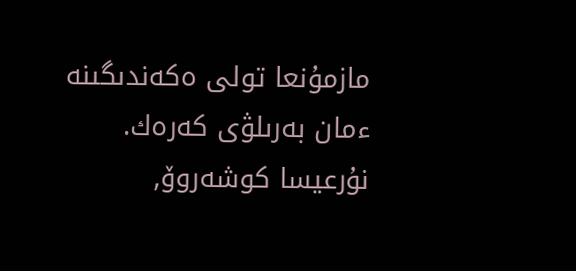مازمۇنعا تولى ەكەندىگىنە ءمان بەرىلۋى كەرەك.
نۇرعيسا كوشەروۆ,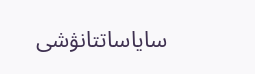ساياساتتانۋشى